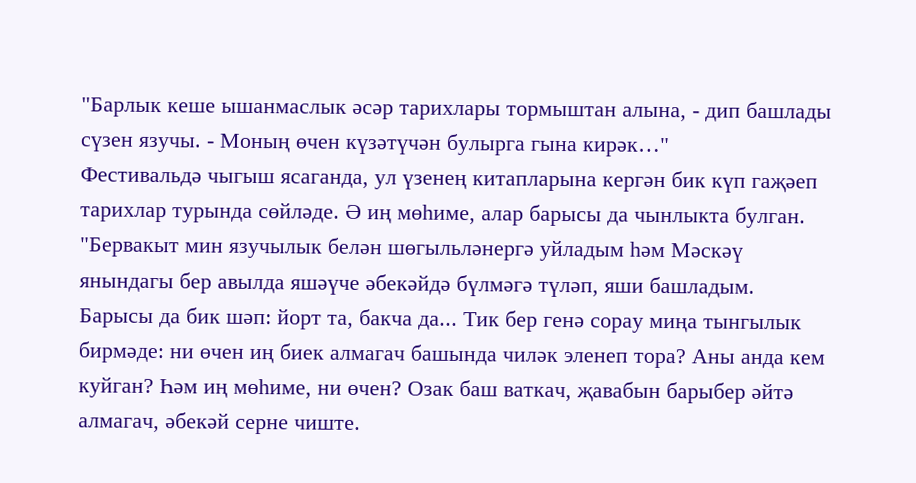"Барлык кеше ышанмаслык әсәр тарихлары тормыштан алына, - дип башлады сүзен язучы. - Моның өчен күзәтүчән булырга гына кирәк…"
Фестивальдә чыгыш ясаганда, ул үзенең китапларына кергән бик күп гаҗәеп тарихлар турында сөйләде. Ә иң мөһиме, алар барысы да чынлыкта булган.
"Бервакыт мин язучылык белән шөгыльләнергә уйладым һәм Мәскәү янындагы бер авылда яшәүче әбекәйдә бүлмәгә түләп, яши башладым. Барысы да бик шәп: йорт та, бакча да... Тик бер генә сорау миңа тынгылык бирмәде: ни өчен иң биек алмагач башында чиләк эленеп тора? Аны анда кем куйган? Һәм иң мөһиме, ни өчен? Озак баш ваткач, җавабын барыбер әйтә алмагач, әбекәй серне чиште.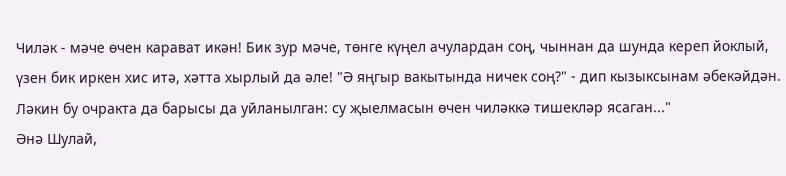Чиләк - мәче өчен карават икән! Бик зур мәче, төнге күңел ачулардан соң, чыннан да шунда кереп йоклый, үзен бик иркен хис итә, хәтта хырлый да әле! "Ә яңгыр вакытында ничек соң?" - дип кызыксынам әбекәйдән. Ләкин бу очракта да барысы да уйланылган: су җыелмасын өчен чиләккә тишекләр ясаган..."
Әнә Шулай,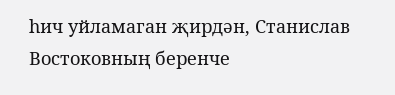һич уйламаган җирдән, Станислав Востоковның беренче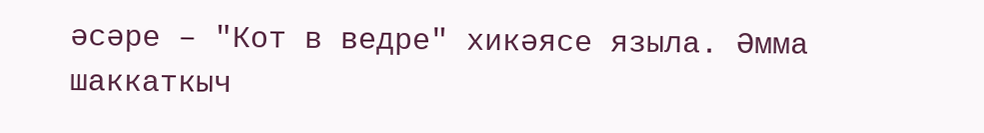әсәре – "Кот в ведре" хикәясе языла. Әмма шаккаткыч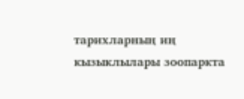тарихларның иң кызыклылары зоопаркта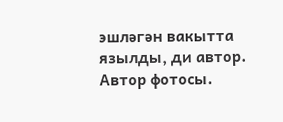эшләгән вакытта язылды, ди автор.
Автор фотосы.